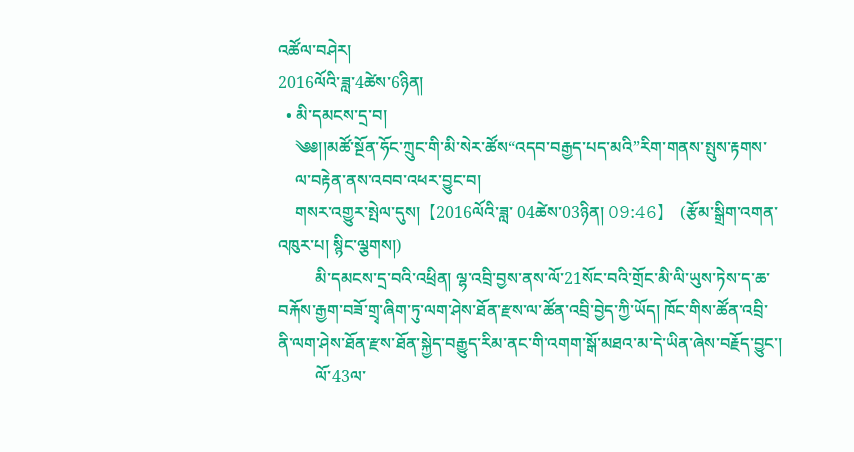འཚོལ་བཤེར།
2016ལོའི་ཟླ་4ཚེས་6ཉིན།
  • མི་དམངས་དྲ་བ།
    ༄༅།།མཚོ་སྔོན་ཧོང་ཀྲུང་གི་མི་སེར་ཚོས“འདབ་བརྒྱད་པད་མའི”རིག་གནས་སྤུས་རྟགས་
    ལ་བརྟེན་ནས་འབབ་འཕར་བྱུང་བ།
    གསར་འགྱུར་སྤེལ་དུས།  【2016ལོའི་ཟླ་ 04ཚེས་03ཉིན། 09:46】   (རྩོམ་སྒྲིག་འགན་འཁུར་པ། སྙིང་ལྕགས།)
         མི་དམངས་དྲ་བའི་འཕྲིན། ལྷ་འབྲི་བྱས་ནས་ལོ་21སོང་བའི་གྲོང་མི་ལི་ཡུས་ཏེས་ད་ཆ་བརྐོས་རྒྱག་བཟོ་གྲྭ་ཞིག་ཏུ་ལག་ཤེས་ཐོན་རྫས་ལ་ཚོན་འབྲི་བྱེད་ཀྱི་ཡོད། ཁོང་གིས་ཚོན་འབྲི་ནི་ལག་ཤེས་ཐོན་རྫས་ཐོན་སྐྱེད་བརྒྱུད་རིམ་ནང་གི་འགག་སྒོ་མཐའ་མ་དེ་ཡིན་ཞེས་བརྗོད་བྱུང་།
         ལོ་43ལ་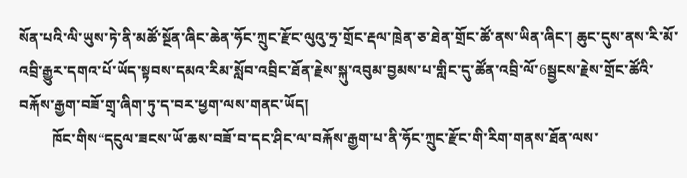སོན་པའི་ལི་ཡུས་ཏེ་ནི་མཚོ་སྔོན་ཞིང་ཆེན་ཧོང་ཀྲུང་རྫོང་ལུའུ་ཧྲ་གྲོང་རྡལ་ཁྲེན་ཅ་ཐེན་གྲོང་ཚོ་ནས་ཡིན་ཞིང་། ཆུང་དུས་ནས་རི་མོ་འབྲི་རྒྱུར་དགའ་པོ་ཡོད་སྟབས་དམའ་རིམ་སློབ་འབྲིང་ཐོན་རྗེས་སྐུ་འབུམ་བྱམས་པ་གླིང་དུ་ཚོན་འབྲི་ལོ་6སྦྱངས་རྗེས་གྲོང་ཚོའི་བརྐོས་རྒྱག་བཟོ་གྲྭ་ཞིག་ཏུ་ད་བར་ཕྱག་ལས་གནང་ཡོད།
         ཁོང་གིས“དངུལ་ཟངས་ཡོ་ཆས་བཟོ་བ་དང་ཤིང་ལ་བརྐོས་རྒྱག་པ་ནི་ཧོང་ཀྲུང་རྫོང་གི་རིག་གནས་ཐོན་ལས་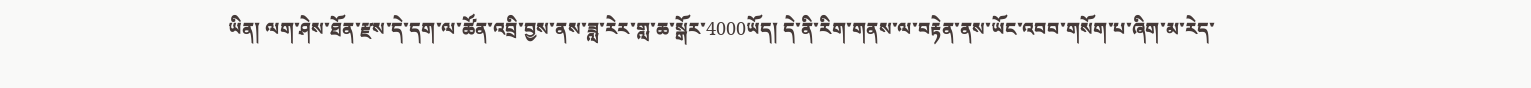ཡིན། ལག་ཤེས་ཐོན་རྫས་དེ་དག་ལ་ཚོན་འབྲི་བྱས་ནས་ཟླ་རེར་གླ་ཆ་སྒོར་4000ཡོད། དེ་ནི་རིག་གནས་ལ་བརྟེན་ནས་ཡོང་འབབ་གསོག་པ་ཞིག་མ་རེད་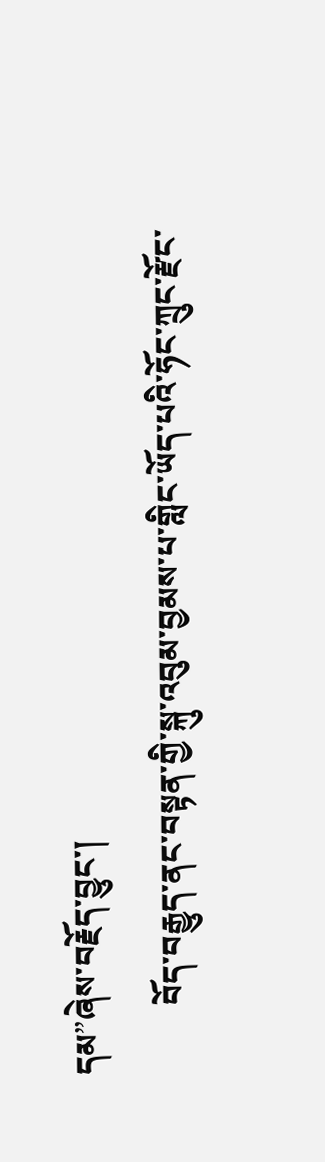དམ”ཞེས་བརྗོད་བྱུང་།
         བོད་བརྒྱུད་ནང་བསྟན་གྱི་སྐུ་འབུམ་བྱམས་པ་གླིང་ཡོད་པའི་ཧོང་ཀྲུང་རྫོང་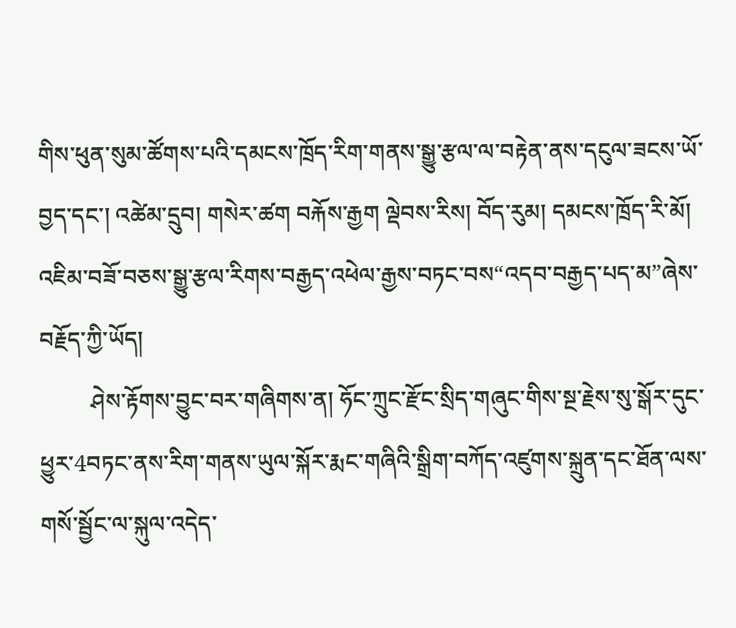གིས་ཕུན་སུམ་ཚོགས་པའི་དམངས་ཁྲོད་རིག་གནས་སྒྱུ་རྩལ་ལ་བརྟེན་ནས་དངུལ་ཟངས་ཡོ་བྱད་དང་། འཚེམ་དྲུབ། གསེར་ཚག བརྐོས་རྒྱག ལྡེབས་རིས། བོད་རུམ། དམངས་ཁྲོད་རི་མོ། འཇིམ་བཟོ་བཅས་སྒྱུ་རྩལ་རིགས་བརྒྱད་འཕེལ་རྒྱས་བཏང་བས“འདབ་བརྒྱད་པད་མ”ཞེས་བརྗོད་ཀྱི་ཡོད།
         ཤེས་རྟོགས་བྱུང་བར་གཞིགས་ན། ཧོང་ཀྲུང་རྫོང་སྲིད་གཞུང་གིས་སྔ་རྗེས་སུ་སྒོར་དུང་ཕྱུར་4བཏང་ནས་རིག་གནས་ཡུལ་སྐོར་རྨང་གཞིའི་སྒྲིག་བཀོད་འཛུགས་སྐྲུན་དང་ཐོན་ལས་གསོ་སྦྱོང་ལ་སྐུལ་འདེད་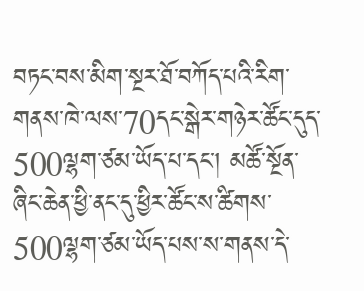བཏང་བས་མིག་སྔར་ཐོ་བཀོད་པའི་རིག་གནས་ཁེ་ལས་70དང་སྒེར་གཉེར་ཚོང་དུད་500ལྷག་ཙམ་ཡོད་པ་དང་། མཚོ་སྔོན་ཞིང་ཆེན་ཕྱི་ནང་དུ་ཕྱིར་ཚོང་ས་ཚིགས་500ལྷག་ཙམ་ཡོད་པས་ས་གནས་དེ་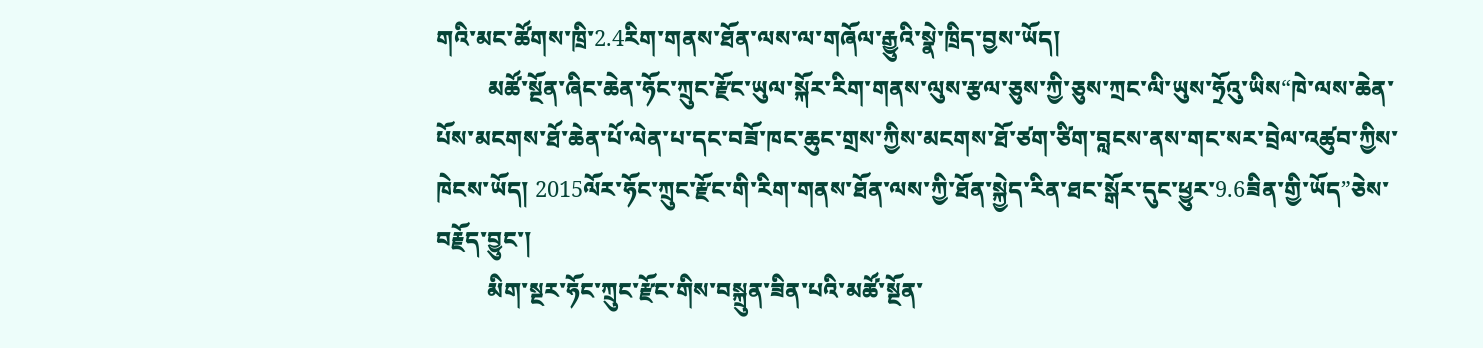གའི་མང་ཚོགས་ཁྲི་2.4རིག་གནས་ཐོན་ལས་ལ་གཞོལ་རྒྱུའི་སྣེ་ཁྲིད་བྱས་ཡོད།
         མཚོ་སྔོན་ཞིང་ཆེན་ཧོང་ཀྲུང་རྫོང་ཡུལ་སྐོར་རིག་གནས་ལུས་རྩལ་ཅུས་ཀྱི་ཅུས་ཀྲང་ལི་ཡུས་ཧྲོའུ་ཡིས“ཁེ་ལས་ཆེན་པོས་མངགས་ཐོ་ཆེན་པོ་ལེན་པ་དང་བཟོ་ཁང་ཆུང་གྲས་ཀྱིས་མངགས་ཐོ་ཙག་ཙིག་བླངས་ནས་གང་སར་བྲེལ་འཚུབ་ཀྱིས་ཁེངས་ཡོད། 2015ལོར་ཧོང་ཀྲུང་རྫོང་གི་རིག་གནས་ཐོན་ལས་ཀྱི་ཐོན་སྐྱེད་རིན་ཐང་སྒོར་དུང་ཕྱུར་9.6ཟིན་གྱི་ཡོད”ཅེས་བརྗོད་བྱུང་།
         མིག་སྔར་ཧོང་ཀྲུང་རྫོང་གིས་བསྐྲུན་ཟིན་པའི་མཚོ་སྔོན་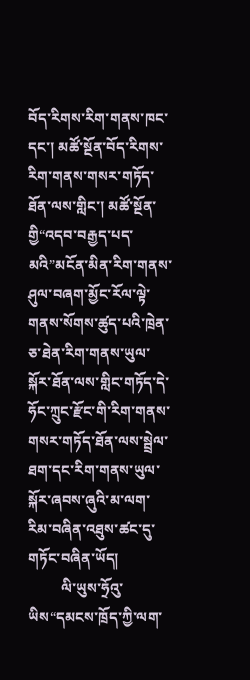བོད་རིགས་རིག་གནས་ཁང་དང་། མཚོ་སྔོན་བོད་རིགས་རིག་གནས་གསར་གཏོད་ཐོན་ལས་གླིང་། མཚོ་སྔོན་གྱི“འདབ་བརྒྱད་པད་མའི”མངོན་མིན་རིག་གནས་ཤུལ་བཞག་མྱོང་རོལ་ལྟེ་གནས་སོགས་ཚུད་པའི་ཁྲེན་ཅ་ཐེན་རིག་གནས་ཡུལ་སྐོར་ཐོན་ལས་གླིང་གཏོད་དེ་ཧོང་ཀྲུང་རྫོང་གི་རིག་གནས་གསར་གཏོད་ཐོན་ལས་སྦྲེལ་ཐག་དང་རིག་གནས་ཡུལ་སྐོར་ཞབས་ཞུའི་མ་ལག་རིམ་བཞིན་འཐུས་ཚང་དུ་གཏོང་བཞིན་ཡོད།
         ལི་ཡུས་ཧྲོའུ་ཡིས“དམངས་ཁྲོད་ཀྱི་ལག་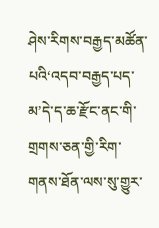ཤེས་རིགས་བརྒྱད་མཚོན་པའི‘འདབ་བརྒྱད་པད་མ’དེ་ད་ཆ་རྫོང་ནང་གི་གྲགས་ཅན་གྱི་རིག་གནས་ཐོན་ལས་སུ་གྱུར་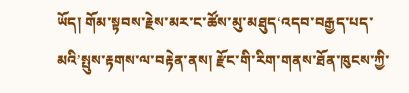ཡོད། གོམ་སྟབས་རྗེས་མར་ང་ཚོས་མུ་མཐུད‘འདབ་བརྒྱད་པད་མའི’སྤུས་རྟགས་ལ་བརྟེན་ནས། རྫོང་གི་རིག་གནས་ཐོན་ཁུངས་ཀྱི་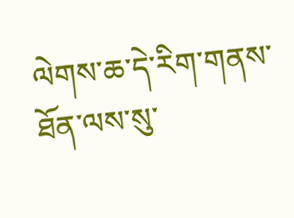ལེགས་ཆ་དེ་རིག་གནས་ཐོན་ལས་སུ་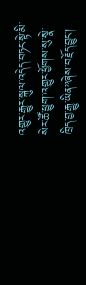འགྱུར་རྒྱུར་སྐུལ་འདེད་བཏང་སྟེ་མི་སེར་ཚོ་ཕྱུག་འགྱུར་ཕྱོགས་སུ་སྣེ་ཁྲིད་བྱ་རྒྱུ་ཡིན”ཞེས་བརྗོད་བྱུང་།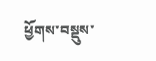ཕྱོགས་བསྡུས་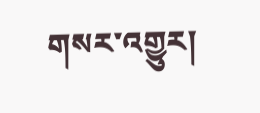གསར་འགྱུར།